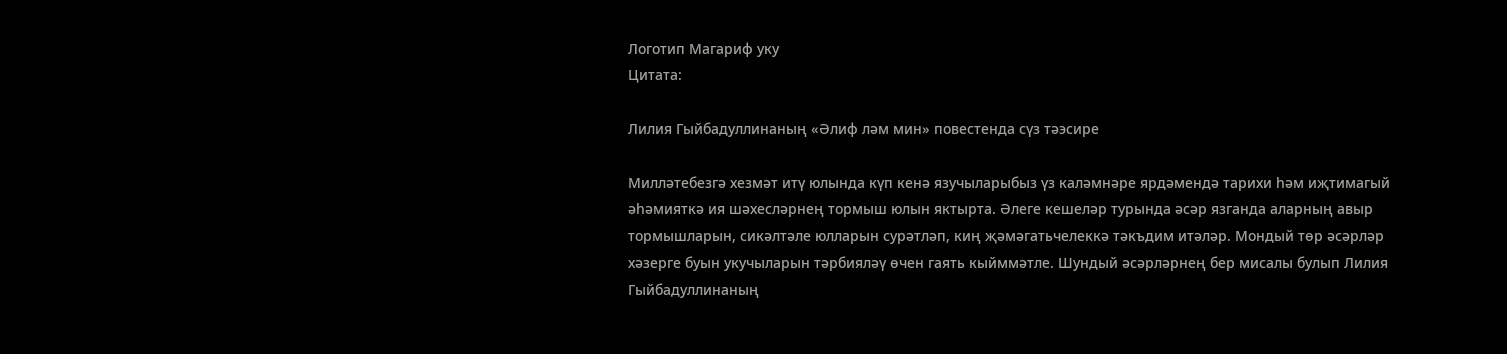Логотип Магариф уку
Цитата:

Лилия Гыйбадуллинаның «Әлиф ләм мин» повестенда сүз тәэсире

Милләтебезгә хезмәт итү юлында күп кенә язучыларыбыз үз каләмнәре ярдәмендә тарихи һәм иҗтимагый әһәмияткә ия шәхесләрнең тормыш юлын яктырта. Әлеге кешеләр турында әсәр язганда аларның авыр тормышларын, сикәлтәле юлларын сурәтләп, киң җәмәгатьчелеккә тәкъдим итәләр. Мондый төр әсәрләр хәзерге буын укучыларын тәрбияләү өчен гаять кыйммәтле. Шундый әсәрләрнең бер мисалы булып Лилия Гыйбадуллинаның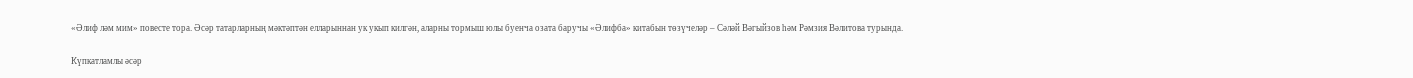«Әлиф ләм мим» повесте тора. Әсәр татарларның мәктәптән елларыннан ук укып килгән, аларны тормыш юлы буенча озата баручы «Әлифба» китабын төзүчеләр – Сәләй Вәгыйзов һәм Рәмзия Вәлитова турында.

Күпкатламлы әсәр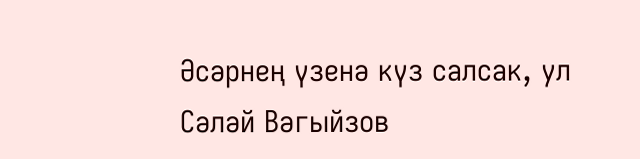Әсәрнең үзенә күз салсак, ул Сәләй Вәгыйзов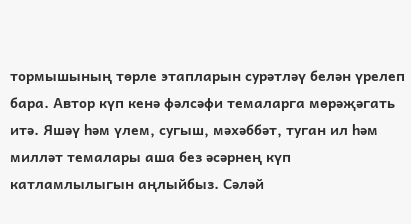тормышының төрле этапларын сурәтләү белән үрелеп бара. Автор күп кенә фәлсәфи темаларга мөрәҗәгать итә. Яшәү һәм үлем, сугыш, мәхәббәт, туган ил һәм милләт темалары аша без әсәрнең күп катламлылыгын аңлыйбыз. Сәләй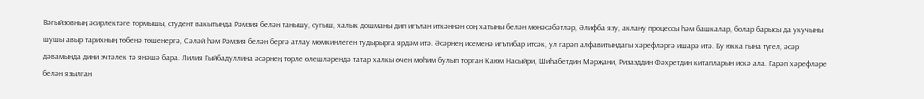Вәгыйзовның әсирлектәге тормышы, студент вакытында Рәмзия белән танышу, сугыш, халык дошманы дип игълан иткәннән соң хатыны белән мөнәсәбәтләр, Әлифба язу, аклану процессы һәм башкалар, болар барысы да укучыны шушы авыр тарихның төбенә төшенергә, Сәләй һәм Рәмзия белән бергә атлау мөмкинлеген тудырырга ярдәм итә. Әсәрнең исеменә игътибар итсәк, ул гарәп алфавитындагы хәрефләргә ишарә итә. Бу юкка гына түгел, әсәр дәвамында дини эчтәлек тә янәшә бара. Лилия Гыйбадуллина әсәрнең төрле өлешләрендә татар халкы өчен мөһим булып торган Каюм Насыйри, Шиһабетдин Мәрҗани, Ризаэддин Фәхретдин китапларын искә ала. Гарәп хәрефләре белән язылган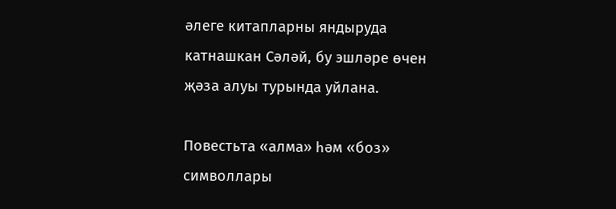әлеге китапларны яндыруда катнашкан Сәләй, бу эшләре өчен җәза алуы турында уйлана.

Повестьта «алма» һәм «боз» символлары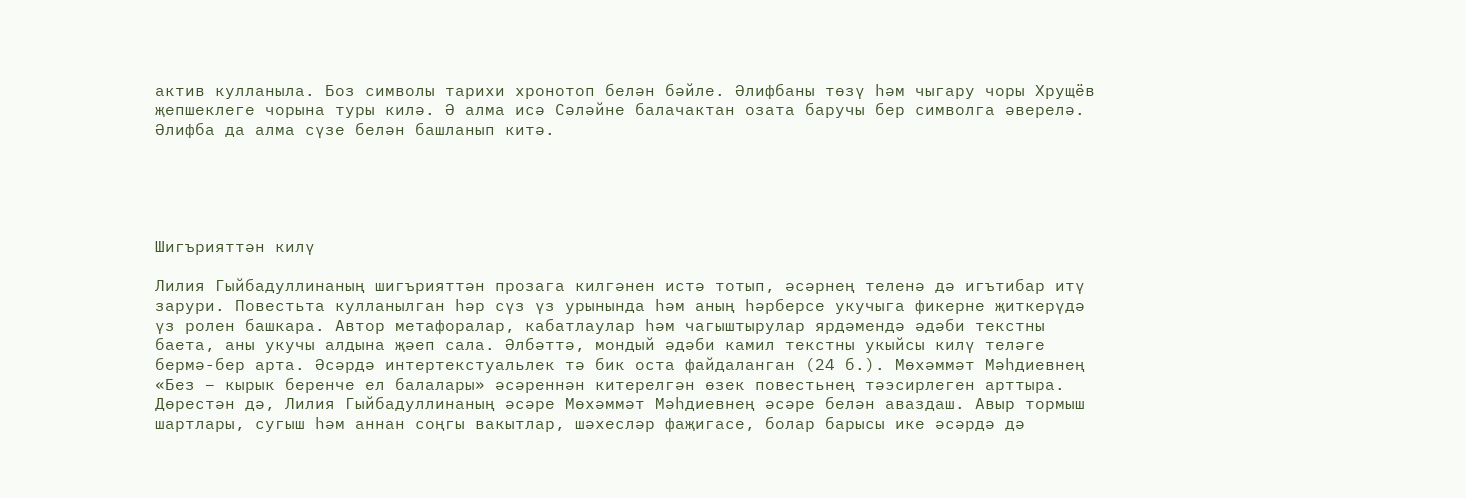актив кулланыла. Боз символы тарихи хронотоп белән бәйле. Әлифбаны төзү һәм чыгару чоры Хрущёв җепшеклеге чорына туры килә. Ә алма исә Сәләйне балачактан озата баручы бер символга әверелә. Әлифба да алма сүзе белән башланып китә.





Шигърияттән килү

Лилия Гыйбадуллинаның шигърияттән прозага килгәнен истә тотып, әсәрнең теленә дә игътибар итү зарури. Повестьта кулланылган һәр сүз үз урынында һәм аның һәрберсе укучыга фикерне җиткерүдә үз ролен башкара. Автор метафоралар, кабатлаулар һәм чагыштырулар ярдәмендә әдәби текстны баета, аны укучы алдына җәеп сала. Әлбәттә, мондый әдәби камил текстны укыйсы килү теләге бермә-бер арта. Әсәрдә интертекстуальлек тә бик оста файдаланган (24 б.). Мөхәммәт Мәһдиевнең «Без – кырык беренче ел балалары» әсәреннән китерелгән өзек повестьнең тәэсирлеген арттыра. Дөрестән дә, Лилия Гыйбадуллинаның әсәре Мөхәммәт Мәһдиевнең әсәре белән аваздаш. Авыр тормыш шартлары, сугыш һәм аннан соңгы вакытлар, шәхесләр фаҗигасе, болар барысы ике әсәрдә дә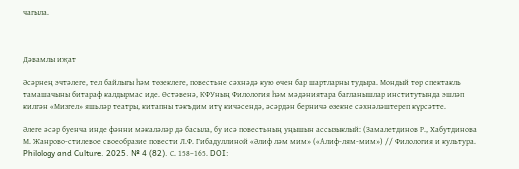чагыла.



Дәвамлы иҗат

Әсәрнең эчтәлеге, тел байлыгы һәм төзеклеге, повестьне сәхнәдә кую өчен бар шартларны тудыра. Мондый төр спектакль тамашачыны битараф калдырмас иде. Өстәвенә, КФУның Филология һәм мәдәниятара багланышлар институтында эшләп килгән «Мизгел» яшьләр театры, китапны тәкъдим итү кичәсендә, әсәрдән берничә өзекне сәхнәләштереп күрсәтте.

Әлеге әсәр буенча инде фәнни мәкаләләр дә басыла, бу исә повестьның уңышын ассызыклый: (Замалетдинов Р., Хабутдинова М. Жанрово-стилевое своеобразие повести Л.Ф. Гибадуллиной «Әлиф ләм мим» («Алиф-лям-мим») // Филология и культура. Philology and Culture. 2025. № 4 (82). С. 158–165. DOI: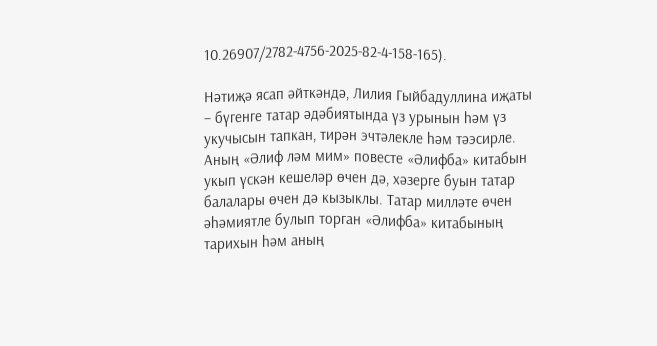10.26907/2782-4756-2025-82-4-158-165).

Нәтиҗә ясап әйткәндә, Лилия Гыйбадуллина иҗаты – бүгенге татар әдәбиятында үз урынын һәм үз укучысын тапкан, тирән эчтәлекле һәм тәэсирле. Аның «Әлиф ләм мим» повесте «Әлифба» китабын укып үскән кешеләр өчен дә, хәзерге буын татар балалары өчен дә кызыклы. Татар милләте өчен әһәмиятле булып торган «Әлифба» китабының тарихын һәм аның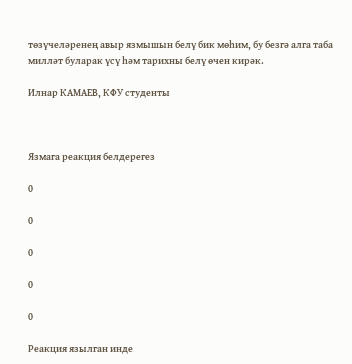төзүчеләренең авыр язмышын белү бик мөһим, бу безгә алга таба милләт буларак үсү һәм тарихны белү өчен кирәк.

Илнар КАМАЕВ, КФУ студенты



Язмага реакция белдерегез

0

0

0

0

0

Реакция язылган инде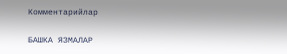Комментарийлар

БАШКА ЯЗМАЛАР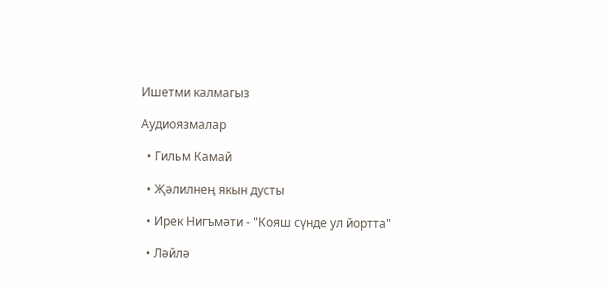Ишетми калмагыз

Аудиоязмалар

  • Гильм Камай

  • Җәлилнең якын дусты

  • Ирек Нигъмәти - "Кояш сүнде ул йортта"

  • Ләйлә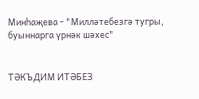Минһаҗева - "Милләтебезгә тугры, буыннарга үрнәк шәхес"


ТӘКЪДИМ ИТӘБЕЗ